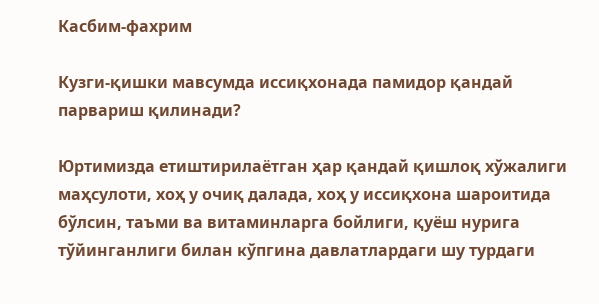Касбим-фахрим

Кузги-қишки мавсумда иссиқхонада памидор қандай парвариш қилинади?

Юртимизда етиштирилаётган ҳар қандай қишлоқ хўжалиги маҳсулоти, хоҳ у очиқ далада, хоҳ у иссиқхона шароитида бўлсин, таъми ва витаминларга бойлиги, қуёш нурига тўйинганлиги билан кўпгина давлатлардаги шу турдаги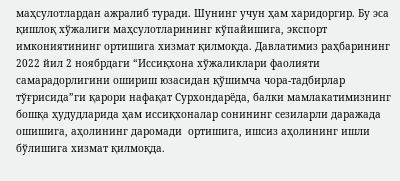маҳсулотлардан ажралиб туради. Шунинг учун ҳам харидоргир. Бу эса қишлоқ хўжалиги маҳсулотларининг кўпайишига, экспорт имкониятининг ортишига хизмат қилмоқда. Давлатимиз раҳбарининг 2022 йил 2 ноябрдаги “Иссиқхона хўжаликлари фаолияти самарадорлигини ошириш юзасидан қўшимча чора-тадбирлар тўғрисида”ги қарори нафақат Сурхондарёда, балки мамлакатимизнинг  бошқа ҳудудларида ҳам иссиқхоналар сонининг сезиларли даражада ошишига, аҳолининг даромади  ортишига, ишсиз аҳолининг ишли бўлишига хизмат қилмоқда.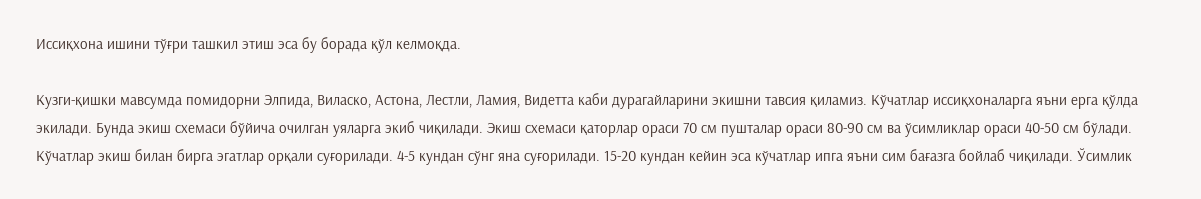Иссиқхона ишини тўғри ташкил этиш эса бу борада қўл келмоқда.

Кузги-қишки мавсумда помидорни Элпида, Виласко, Астона, Лестли, Ламия, Видетта каби дурагайларини экишни тавсия қиламиз. Кўчатлар иссиқхоналарга яъни ерга қўлда экилади. Бунда экиш схемаси бўйича очилган уяларга экиб чиқилади. Экиш схемаси қаторлар ораси 70 см пушталар ораси 80-90 см ва ўсимликлар ораси 40-50 см бўлади. Кўчатлар экиш билан бирга эгатлар орқали суғорилади. 4-5 кундан сўнг яна суғорилади. 15-20 кундан кейин эса кўчатлар ипга яъни сим бағазга бойлаб чиқилади. Ўсимлик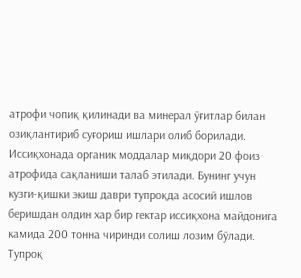атрофи чопиқ қилинади ва минерал ўғитлар билан озиқлантириб суғориш ишлари олиб борилади. Иссиқхонада органик моддалар миқдори 20 фоиз атрофида сақланиши талаб этилади. Бунинг учун кузги-қишки экиш даври тупроқда асосий ишлов беришдан олдин хар бир гектар иссиқхона майдонига камида 200 тонна чиринди солиш лозим бўлади. Тупроқ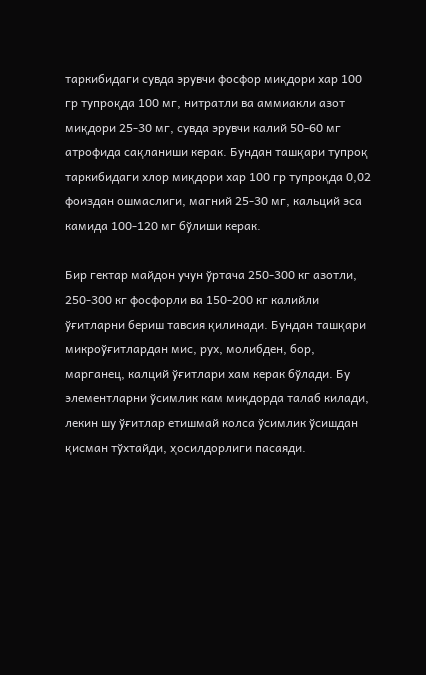таркибидаги сувда эрувчи фосфор миқдори хар 100 гр тупроқда 100 мг, нитратли ва аммиакли азот миқдори 25-30 мг, сувда эрувчи калий 50-60 мг атрофида сақланиши керак. Бундан ташқари тупроқ таркибидаги хлор миқдори хар 100 гр тупроқда 0,02 фоиздан ошмаслиги, магний 25-30 мг, кальций эса камида 100-120 мг бўлиши керак.

Бир гектар майдон учун ўртача 250-300 кг азотли, 250-300 кг фосфорли ва 150-200 кг калийли ўғитларни бериш тавсия қилинади. Бундан ташқари микроўғитлардан мис, рух, молибден, бор, марганец, калций ўғитлари хам керак бўлади. Бу элементларни ўсимлик кам миқдорда талаб килади, лекин шу ўғитлар етишмай колса ўсимлик ўсишдан қисман тўхтайди, ҳосилдорлиги пасаяди.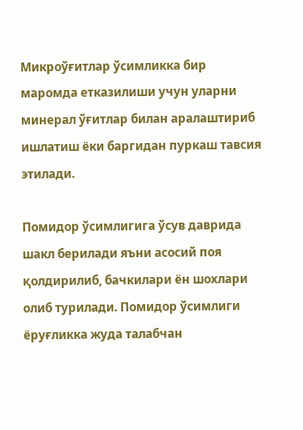Микроўғитлар ўсимликка бир маромда етказилиши учун уларни минерал ўғитлар билан аралаштириб ишлатиш ёки баргидан пуркаш тавсия этилади.

Помидор ўсимлигига ўсув даврида шакл берилади яъни асосий поя қолдирилиб, бачкилари ён шохлари олиб турилади. Помидор ўсимлиги ёруғликка жуда талабчан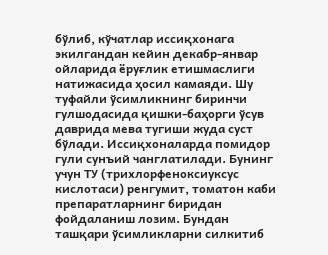бўлиб, кўчатлар иссиқхонага экилгандан кейин декабр-январ ойларида ёруғлик етишмаслиги натижасида ҳосил камаяди. Шу туфайли ўсимликнинг биринчи гулшодасида қишки-баҳорги ўсув даврида мева тугиши жуда суст бўлади. Иссиқхоналарда помидор гули сунъий чанглатилади. Бунинг учун ТУ (трихлорфеноксиуксус кислотаси) ренгумит, томатон каби препаратларнинг биридан фойдаланиш лозим. Бундан ташқари ўсимликларни силкитиб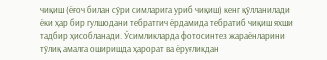чиқиш (ёғоч билан сўри симларига уриб чиқиш) кенг қўлланилади ёки ҳар бир гулшодани тебратгич ёрдамида тебратиб чиқиш яхши тадбир ҳисобланади. Ўсимликларда фотосинтез жараёнларини тўлиқ амалга оширишда ҳарорат ва ёруғликдан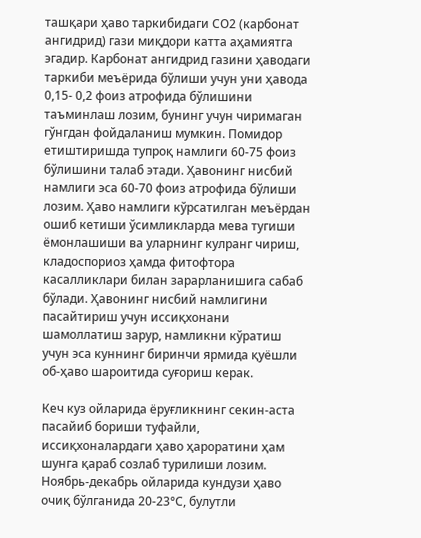ташқари ҳаво таркибидаги СО2 (карбонат ангидрид) гази миқдори катта аҳамиятга эгадир. Карбонат ангидрид газини ҳаводаги таркиби меъёрида бўлиши учун уни ҳавода 0,15- 0,2 фоиз атрофида бўлишини таъминлаш лозим, бунинг учун чиримаган гўнгдан фойдаланиш мумкин. Помидор етиштиришда тупроқ намлиги 60-75 фоиз бўлишини талаб этади. Ҳавонинг нисбий намлиги эса 60-70 фоиз атрофида бўлиши лозим. Ҳаво намлиги кўрсатилган меъёрдан ошиб кетиши ўсимликларда мева тугиши ёмонлашиши ва уларнинг кулранг чириш, кладоспориоз ҳамда фитофтора касалликлари билан зарарланишига сабаб бўлади. Ҳавонинг нисбий намлигини пасайтириш учун иссиқхонани шамоллатиш зарур, намликни кўратиш учун эса куннинг биринчи ярмида қуёшли об-ҳаво шароитида суғориш керак.

Кеч куз ойларида ёруғликнинг секин-аста пасайиб бориши туфайли, иссиқхоналардаги ҳаво ҳароратини ҳам шунга қараб созлаб турилиши лозим. Ноябрь-декабрь ойларида кундузи ҳаво очиқ бўлганида 20-23°С, булутли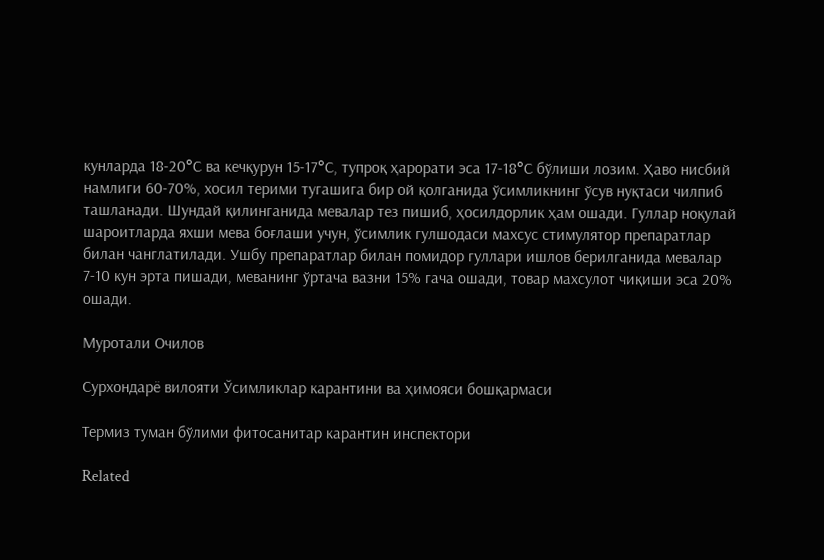кунларда 18-20°С ва кечқурун 15-17°С, тупроқ ҳарорати эса 17-18°С бўлиши лозим. Ҳаво нисбий намлиги 60-70%, хосил терими тугашига бир ой қолганида ўсимликнинг ўсув нуқтаси чилпиб ташланади. Шундай қилинганида мевалар тез пишиб, ҳосилдорлик ҳам ошади. Гуллар ноқулай шароитларда яхши мева боғлаши учун, ўсимлик гулшодаси махсус стимулятор препаратлар билан чанглатилади. Ушбу препаратлар билан помидор гуллари ишлов берилганида мевалар 7-10 кун эрта пишади, меванинг ўртача вазни 15% гача ошади, товар махсулот чиқиши эса 20% ошади.

Муротали Очилов

Сурхондарё вилояти Ўсимликлар карантини ва ҳимояси бошқармаси

Термиз туман бўлими фитосанитар карантин инспектори

Related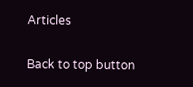Articles

Back to top button